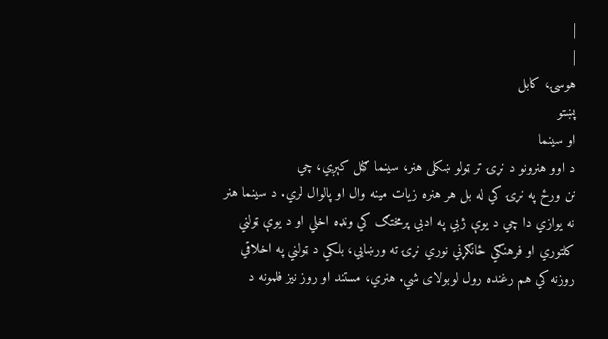|
|
هوسۍ، كابل
پښتو
او سينما
د اوو هنرونو د نړۍ تر ټولو ښكلى هنر، سينما ګڼل كېږي، چي
نن ورځ په نړۍ كي له بل هر هنره زيات مينه وال او پالوال لري. د سينما هنر
نه يوازي دا چي د يوې ژبي په ادبي پرمختګ كي ونډه اخلي او د يوې ټولني
كلتوري او فرهنګي ځانګړني نوري نړۍ ته ورښايي، بلكي د ټولني په اخلاقي
روزنه كي هم رغنده رول لوبولاى شي. هنري، مستند او روز نيز فلمونه د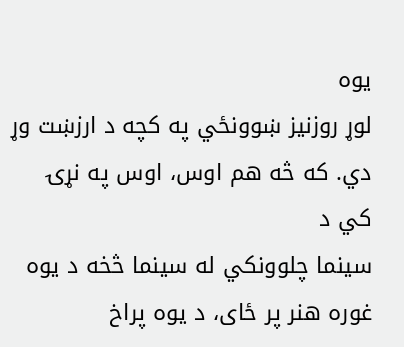يوه
لوړ روزنيز ښوونځي په كچه د ارزښت وړ دي. كه څه هم اوس، اوس په نړۍ كي د
سينما چلوونكي له سينما څخه د يوه غوره هنر پر ځاى، د يوه پراخ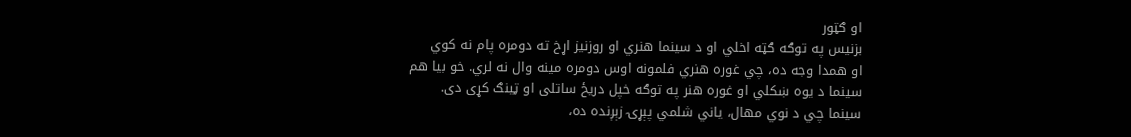او ګټور
بزنيس په توګه ګټه اخلي او د سينما هنري او روزنيز اړخ ته دومره پام نه كوي
او همدا وجه ده، چي غوره هنري فلمونه اوس دومره مينه وال نه لري. خو بيا هم
سينما د يوه ښكلي او غوره هنر په توګه خپل دريځ ساتلى او ټينګ كړى دى.
سينما چي د نوي مهال، ياني شلمي پېړۍ زېږنده ده،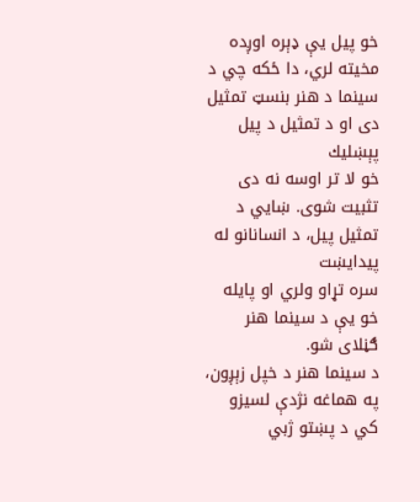خو پيل يې ډېره اوږده
مخيته لري، دا ځكه چي د سينما د هنر بنسټ تمثيل دى او د تمثيل د پيل پېښليك
خو لا تر اوسه نه دى تثبيت شوى. ښايي د تمثيل پيل، د انسانانو له پيدايښت
سره تړاو ولري او پايله خو يې د سينما هنر ګڼلاى شو.
د سينما هنر د خپل زېږون، په هماغه نژدې لسيزو كي د پښتو ژبي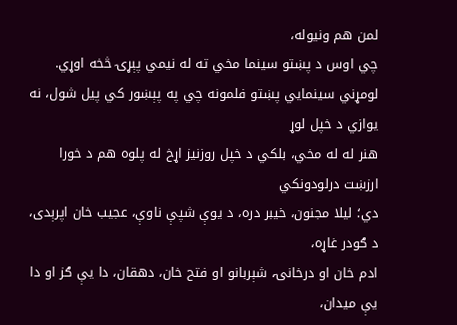لمن هم ونيوله،
چي اوس د پښتو سينما مخي ته له نيمي پېړۍ څخه اوړي.
لومړني سينمايي پښتو فلمونه چي په پېښور كي پيل شول، نه يوازي د خپل لوړ
هنر له له مخي، بلكي د خپل روزنيز اړخ له پلوه هم د خورا ارزښت درلودونكي
دي؛ ليلا مجنون، خيبر دره، د يوې شپې ناوې، عجيب خان اپرېدى، د ګودر غاړه،
ادم خان او درخانۍ، شېربانو او فتح خان، دهقان، دا يې ګز او دا يې ميدان،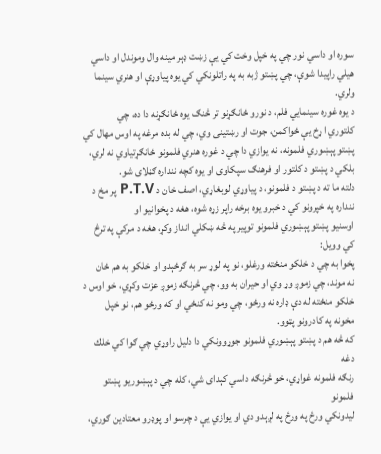سوره او داسي نور چي په خپل وخت كي يې زښت ډېر مينه وال وموندل او داسي
هيلي راپيدا شوې، چي پښتو ژبه به په راتلونكي كي يوه پياوړې او هنري سينما
ولري.
د يوه غوره سينمايي فلم، د نورو ځانګړنو تر څنګ يوه ځانګړنه دا ده، چي
كلتوري ا ړخ يې ځواكمن، جوت او رښتينى وي، چي له بده مرغه په اوس مهال كي
پښتو پېښوري فلمونه، نه يوازي دا چي د غوره هنري فلمونو ځانګړتياوي نه لري،
بلكي د پښتو د كلتور او فرهنګ سپكاوى او يوه كچه ننداره ګڼلاى شو.
دلته ما ته د پښتو د فلمونو، د پياوړي لوبغاړي، اصف خان د P.T.V پر مخ د
ننداره په خپرونو كي د خبرو يوه برخه راپر زړه شوه، هغه د پخوانيو او
اوسنيو پښتو پېښوري فلمونو توپير په څه ښكلي انداز وكړ، هغه د مركې په ترڅ
كي وويل:
پخوا به چي د خلكو منځته ورغلو، نو په لوړ سر به ګرځېدو او خلكو به هم ځان
نه موند، چي زموږ وړ وي او حيران به وو، چي څرنګه زموږ عزت وكړي، خو اوس د
خلكو منځته له دې ډاره نه ورځو، چي ومو نه كنځي او كه ورځو هم، نو خپل
مخونه په كادرونو پټوو.
كه څه هم د پښتو پېښوري فلمونو جوړوونكي دا دليل راوړي چي ګوا كي خلك دغه
رنګه فلمونه غواړي، خو څرنګه داسي كېداى شي، كله چي د پېښوريو پښتو فلمونو
ليدونكي ورځ په ورځ په لږېدو دي او يوازي يې د چرسو او پوډرو معتادين ګوري،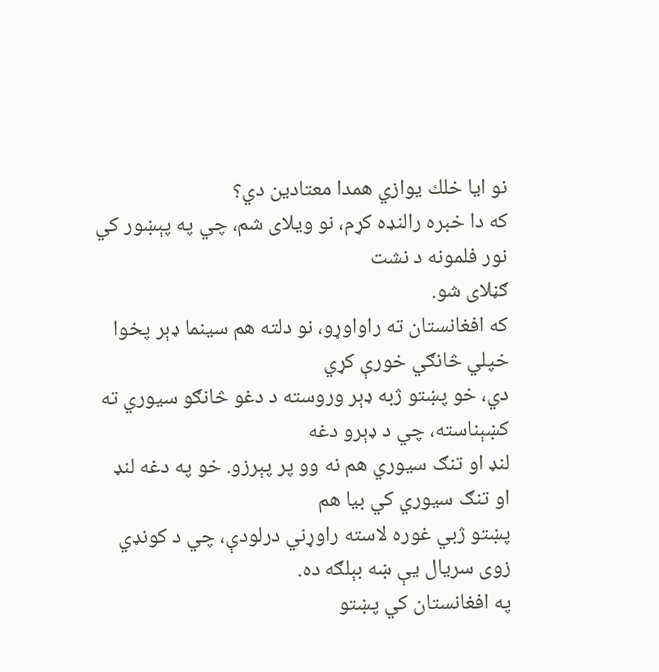نو ايا خلك يوازي همدا معتادين دي؟
كه دا خبره رالنډه كړم، نو ويلاى شم، چي په پېښور كي نور فلمونه د نشت
ګڼلاى شو.
كه افغانستان ته راواوړو، نو دلته هم سينما ډېر پخوا خپلي څانګي خورې كړي
دي، خو پښتو ژبه ډېر وروسته د دغو څانګو سيوري ته كښېناسته، چي د ډېرو دغه
لنډ او تنګ سيوري هم نه وو پر پېرزو. خو په دغه لنډ او تنګ سيوري كي بيا هم
پښتو ژبي غوره لاسته راوړني درلودې، چي د كونډي زوى سريال يې ښه بېلګه ده.
په افغانستان كي پښتو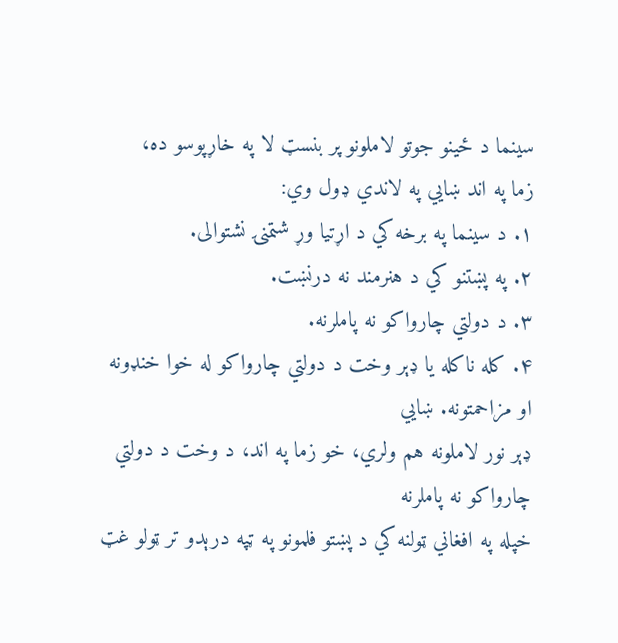سينما د ځينو جوتو لاملونو پر بنسټ لا په خاړپوسو ده،
زما په اند ښايي په لاندي ډول وي:
۱. د سينما په برخه كي د اړتيا وړ شتمنۍ نشتوالى.
۲. په پښتنو كي د هنرمند نه درنښت.
۳. د دولتي چارواكو نه پاملرنه.
۴. كله ناكله يا ډېر وخت د دولتي چارواكو له خوا خنډونه او مزاحمتونه. ښايي
ډېر نور لاملونه هم ولري، خو زما په اند، د وخت د دولتي چارواكو نه پاملرنه
خپله په افغاني ټولنه كي د پښتو فلمونو په ټپه درېدو تر ټولو غټ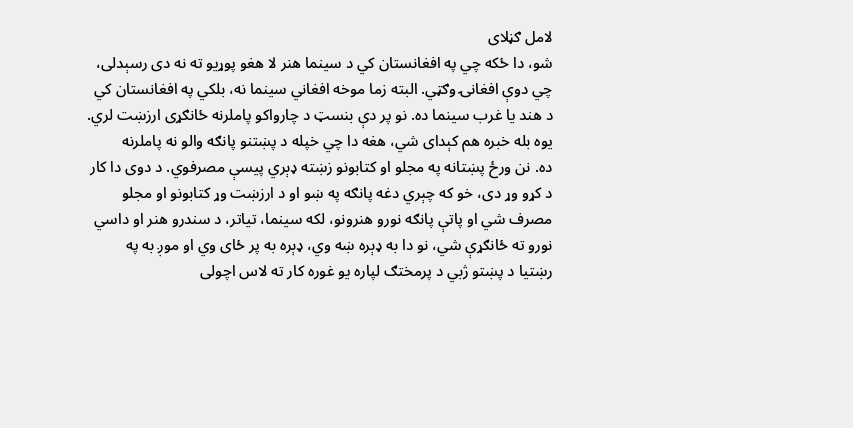لامل ګڼلاى
شو، دا ځكه چي په افغانستان كي د سينما هنر لا هغو پوړيو ته نه دى رسېدلى،
چي دوې افغانۍ وګټي. البته زما موخه افغاني سينما نه، بلكي په افغانستان كي
د هند يا غرب سينما ده. نو پر دې بنسټ د چارواكو پاملرنه ځانګړى ارزښت لري.
يوه بله خبره هم كېداى شي، هغه دا چي خپله د پښتنو پانګه والو نه پاملرنه
ده. نن ورځ پښتانه په مجلو او كتابونو زښته ډېري پيسې مصرفوي. د دوى دا كار
د كړو وړ دى، خو كه چېري دغه پانګه په ښو او د ارزښت وړ كتابونو او مجلو
مصرف شي او پاتې پانګه نورو هنرونو، لكه سينما، تياتر، د سندرو هنر او داسي
نورو ته ځانګړې شي، نو دا به ډېره ښه وي، ډېره به پر ځاى وي او موږ به په
رښتيا د پښتو ژبي د پرمختګ لپاره يو غوره كار ته لاس اچولى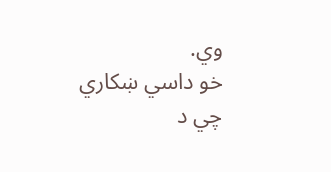وي.
خو داسي ښكاري چي د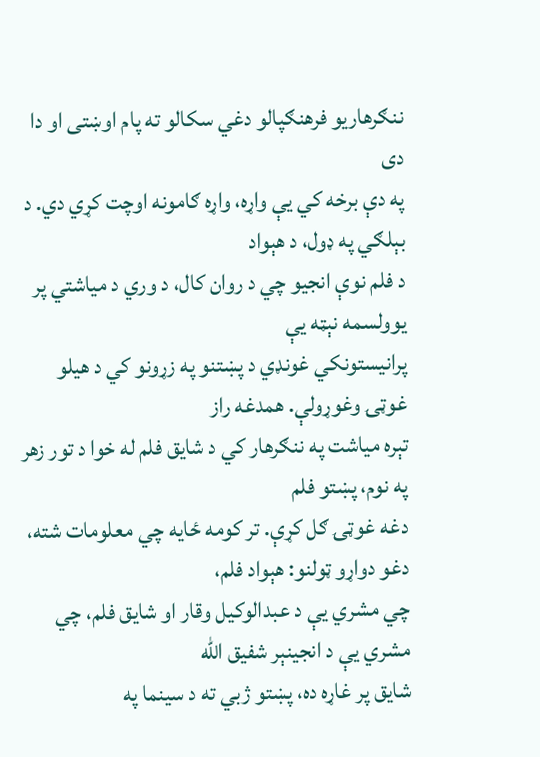ننګرهاريو فرهنګپالو دغي سكالو ته پام اوښتى او دا دى
په دې برخه كي يې واړه، واړه ګامونه اوچت كړي دي. د بېلګي په ډول، د هېواد
د فلم نوې انجيو چي د روان كال، د وري د مياشتي پر يوولسمه نېټه يې
پرانيستونكي غونډي د پښتنو په زړونو كي د هيلو غوټۍ وغوړولې. همدغه راز
تېره مياشت په ننګرهار كي د شايق فلم له خوا د تور زهر په نوم، پښتو فلم
دغه غوټۍ ګل كړې. تر كومه ځايه چي معلومات شته، دغو دواړو ټولنو: هېواد فلم،
چي مشري يې د عبدالوكيل وقار او شايق فلم، چي مشري يې د انجينېر شفيق الله
شايق پر غاړه ده، پښتو ژبي ته د سينما په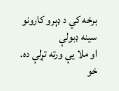برخه كي د ډېرو كارونو سينه ډبولې
او ملا يې ورته تړلې ده. خو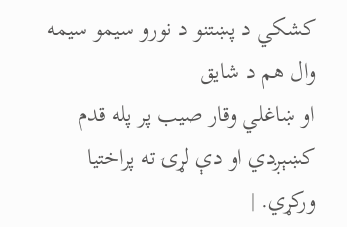كشكي د پښتنو د نورو سيمو سيمه وال هم د شايق
او ښاغلي وقار صيب پر پله قدم كښېږدي او دې لړۍ ته پراختيا وركړي. |